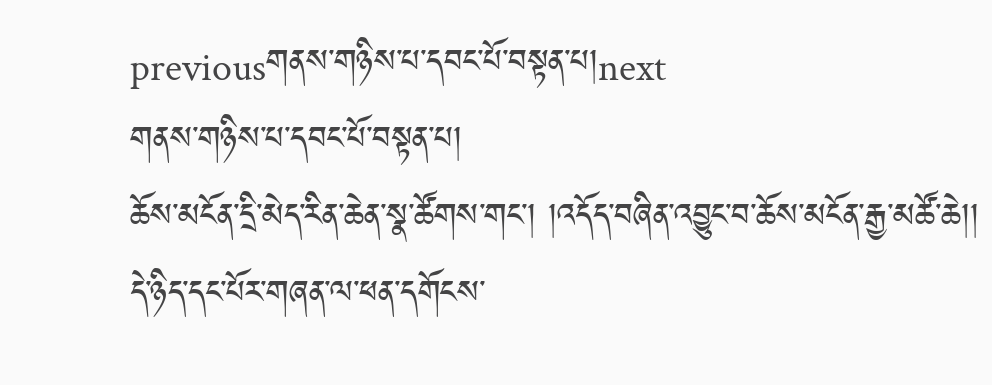previousགནས་གཉིས་པ་དབང་པོ་བསྟན་པ།next
གནས་གཉིས་པ་དབང་པོ་བསྟན་པ།
ཆོས་མངོན་དྲི་མེད་རིན་ཆེན་སྣ་ཚོགས་གང་། །འདོད་བཞིན་འབྱུང་བ་ཆོས་མངོན་རྒྱ་མཚོ་ཆེ།།
དེ་ཉིད་དང་པོར་གཞན་ལ་ཕན་དགོངས་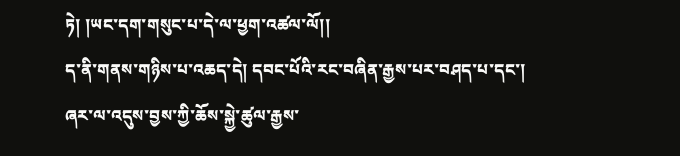ཏེ། །ཡང་དག་གསུང་པ་དེ་ལ་ཕྱག་འཚལ་ལོ།།
ད་ནི་གནས་གཉིས་པ་འཆད་དེ། དབང་པོའི་རང་བཞིན་རྒྱས་པར་བཤད་པ་དང་། ཞར་ལ་འདུས་བྱས་ཀྱི་ཆོས་སྐྱེ་ཚུལ་རྒྱས་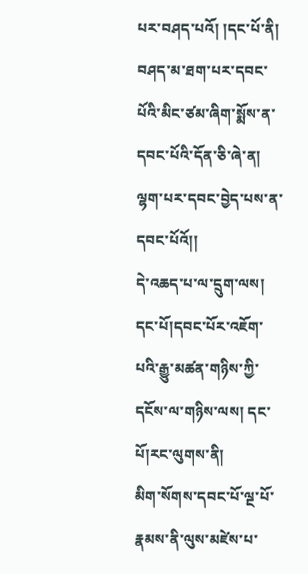པར་བཤད་པའོ། །དང་པོ་ནི།
བཤད་མ་ཐག་པར་དབང་པོའི་མིང་ཙམ་ཞིག་སྨོས་ན་དབང་པོའི་དོན་ཅི་ཞེ་ན། ལྷག་པར་དབང་བྱེད་པས་ན་དབང་པོའོ།།
དེ་འཆད་པ་ལ་དྲུག་ལས། དང་པོ།དབང་པོར་འཇོག་པའི་རྒྱུ་མཚན་གཉིས་ཀྱི་དངོས་ལ་གཉིས་ལས། དང་པོ།རང་ལུགས་ནི།
མིག་སོགས་དབང་པོ་ལྔ་པོ་རྣམས་ནི་ལུས་མཛེས་པ་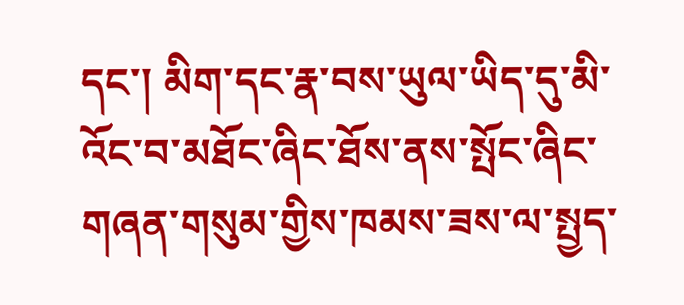དང་། མིག་དང་རྣ་བས་ཡུལ་ཡིད་དུ་མི་འོང་བ་མཐོང་ཞིང་ཐོས་ནས་སྤོང་ཞིང་གཞན་གསུམ་གྱིས་ཁམས་ཟས་ལ་སྤྱད་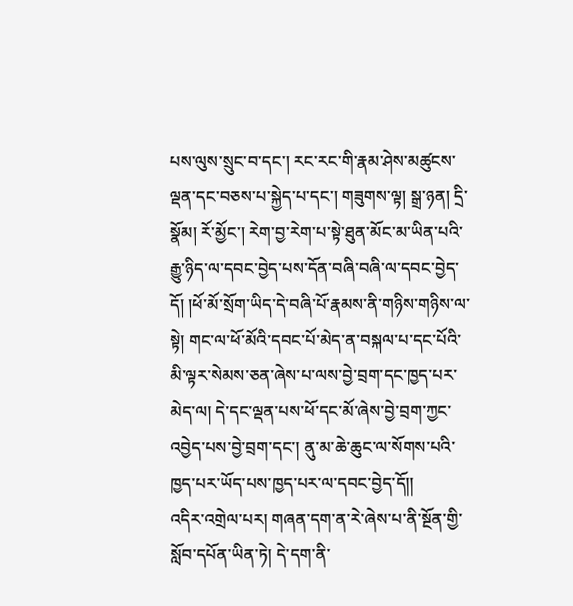པས་ལུས་སྲུང་བ་དང་། རང་རང་གི་རྣམ་ཤེས་མཚུངས་ལྡན་དང་བཅས་པ་སྐྱེད་པ་དང་། གཟུགས་ལྟ། སྒྲ་ཉན། དྲི་སྣོམ། རོ་མྱོང་། རེག་བྱ་རེག་པ་སྟེ་ཐུན་མོང་མ་ཡིན་པའི་རྒྱུ་ཉིད་ལ་དབང་བྱེད་པས་དོན་བཞི་བཞི་ལ་དབང་བྱེད་དོ། །ཕོ་མོ་སྲོག་ཡིད་དེ་བཞི་པོ་རྣམས་ནི་གཉིས་གཉིས་ལ་སྟེ། གང་ལ་ཕོ་མོའི་དབང་པོ་མེད་ན་བསྐལ་པ་དང་པོའི་མི་ལྟར་སེམས་ཅན་ཞེས་པ་ལས་བྱེ་བྲག་དང་ཁྱད་པར་མེད་ལ། དེ་དང་ལྡན་པས་ཕོ་དང་མོ་ཞེས་བྱེ་བྲག་ཀྱང་འབྱེད་པས་བྱེ་བྲག་དང་། ནུ་མ་ཆེ་ཆུང་ལ་སོགས་པའི་ཁྱད་པར་ཡོད་པས་ཁྱད་པར་ལ་དབང་བྱེད་དོ།།
འདིར་འགྲེལ་པར། གཞན་དག་ན་རེ་ཞེས་པ་ནི་སྔོན་གྱི་སློབ་དཔོན་ཡིན་ཏེ། དེ་དག་ནི་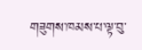གཟུགས་ཁམས་པ་ལྟ་བུ་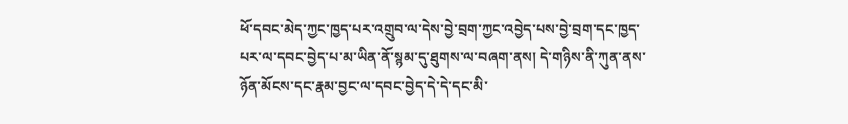ཕོ་དབང་མེད་ཀྱང་ཁྱད་པར་འགྲུབ་ལ་དེས་བྱེ་བྲག་ཀྱང་འབྱེད་པས་བྱེ་བྲག་དང་ཁྱད་པར་ལ་དབང་བྱེད་པ་མ་ཡིན་ནོ་སྙམ་དུ་ཐུགས་ལ་བཞག་ནས། དེ་གཉིས་ནི་ཀུན་ནས་ཉོན་མོངས་དང་རྣམ་བྱང་ལ་དབང་བྱེད་དེ་དེ་དང་མི་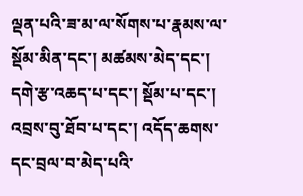ལྡན་པའི་ཟ་མ་ལ་སོགས་པ་རྣམས་ལ་སྡོམ་མིན་དང་། མཚམས་མེད་དང་། དགེ་རྩ་འཆད་པ་དང་། སྡོམ་པ་དང་། འབྲས་བུ་ཐོབ་པ་དང་། འདོད་ཆགས་དང་བྲལ་བ་མེད་པའི་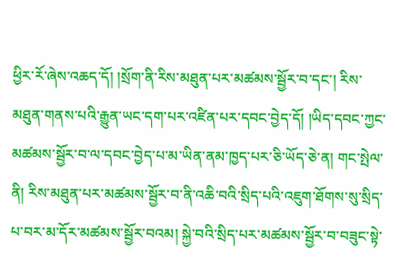ཕྱིར་རོ་ཞེས་འཆད་དོ། །སྲོག་ནི་རིས་མཐུན་པར་མཚམས་སྦྱོར་བ་དང་། རིས་མཐུན་གནས་པའི་རྒྱུན་ཡང་དག་པར་འཛིན་པར་དབང་བྱེད་དོ། །ཡིད་དབང་ཀྱང་མཚམས་སྦྱོར་བ་ལ་དབང་བྱེད་པ་མ་ཡིན་ནམ་ཁྱད་པར་ཅི་ཡོད་ཅེ་ན། གང་སྤེལ་ནི། རིས་མཐུན་པར་མཚམས་སྦྱོར་བ་ནི་འཆི་བའི་སྲིད་པའི་འཇུག་ཐོགས་སུ་སྲིད་པ་བར་མ་དོར་མཚམས་སྦྱོར་བའམ། སྐྱེ་བའི་སྲིད་པར་མཚམས་སྦྱོར་བ་བཟུང་སྟེ་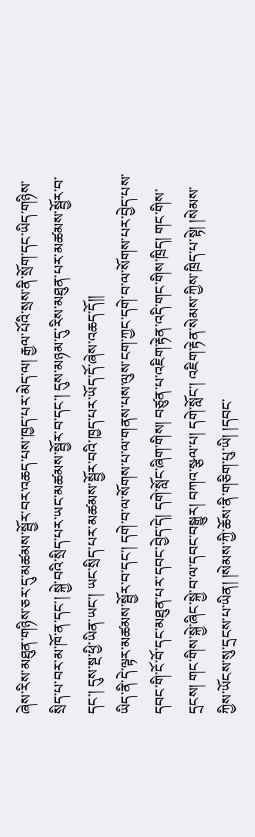ཞེས་རིས་མཐུན་གཉིས་ཅར་དུ་མཚམས་སྦྱོར་བར་འཆད་པས་ཁྱད་པར་མེད་ལ། རྒྱལ་པོའི་སྲས་ནི་སྲོག་དང་ཡིད་གཉིས་སྲིད་པ་བར་མ་ཁོ་ན་དང་། སྐྱེ་བའི་སྲིད་པར་ཡང་མཚམས་སྦྱོར་བ་དང་། དུས་མཉམ་དུ་རིས་མཐུན་པར་མཚམས་སྦྱོར་བ་དང་། དུས་སྔ་ཕྱི་ཡིན་ཡང་། ཡང་སྲིད་པར་མཚམས་སྦྱོར་བའི་ཁྱད་པར་ཡོད་དོ་ཞེས་འཆད་དོ།།
ཡིད་ནི་དེ་ལྟར་མཚམས་སྦྱོར་བ་དང་། དགེ་བ་ལ་སོགས་པ་ལ་གནས་པས་ལུས་ངག་ཀྱང་དགེ་བ་ལ་སོགས་པར་བྱེད་པས་དབང་གི་ངོ་བོ་དང་མཐུན་པར་དབང་བྱེད་དེ། དགེ་སློང་ཞིག་གིས། བཙུན་པ་འཇིག་རྟེན་འདི་གང་གིས་ཁྲིད། གང་གིས་དྲངས། གང་གིས་སྐྱེ་ཞིང་སྐྱེ་བ་ལ་དབང་བསྒྱུར། བཀའ་སྩལ་པ། དགེ་སློང་། འཇིག་རྟེན་སེམས་ཀྱིས་ཁྲིད་པ་སྟེ། །སེམས་ཀྱིས་ཡོངས་སུ་དྲངས་པ་ཡིན། །སེམས་ཀྱི་ཆོས་ནི་གཅིག་པུ་ཡི། །དབང་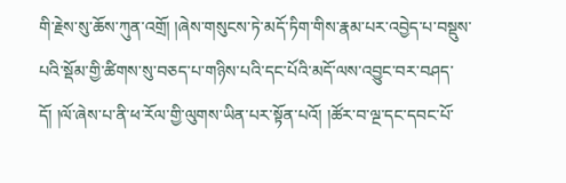གི་རྗེས་སུ་ཆོས་ཀུན་འགྲོ། །ཞེས་གསུངས་ཏེ་མདོ་ཏིག་གིས་རྣམ་པར་འབྱེད་པ་བསྡུས་པའི་སྡོམ་གྱི་ཚིགས་སུ་བཅད་པ་གཉིས་པའི་དང་པོའི་མདོ་ལས་འབྱུང་བར་བཤད་དོ། །ལོ་ཞེས་པ་ནི་ཕ་རོལ་གྱི་ལུགས་ཡིན་པར་སྟོན་པའོ། །ཚོར་བ་ལྔ་དང་དབང་པོ་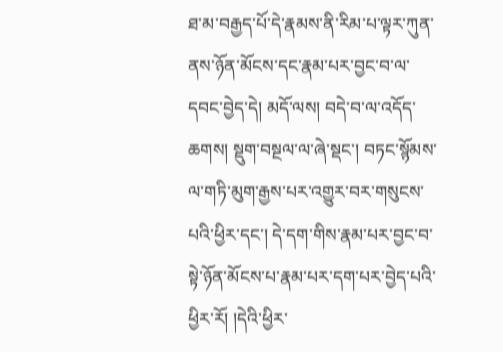ཐ་མ་བརྒྱད་པོ་དེ་རྣམས་ནི་རིམ་པ་ལྟར་ཀུན་ནས་ཉོན་མོངས་དང་རྣམ་པར་བྱང་བ་ལ་དབང་བྱེད་དེ། མདོ་ལས། བདེ་བ་ལ་འདོད་ཆགས། སྡུག་བསྔལ་ལ་ཞེ་སྡང་། བཏང་སྙོམས་ལ་གཏི་མུག་རྒྱས་པར་འགྱུར་བར་གསུངས་པའི་ཕྱིར་དང་། དེ་དག་གིས་རྣམ་པར་བྱང་བ་སྟེ་ཉོན་མོངས་པ་རྣམ་པར་དག་པར་བྱེད་པའི་ཕྱིར་རོ། །དེའི་ཕྱིར་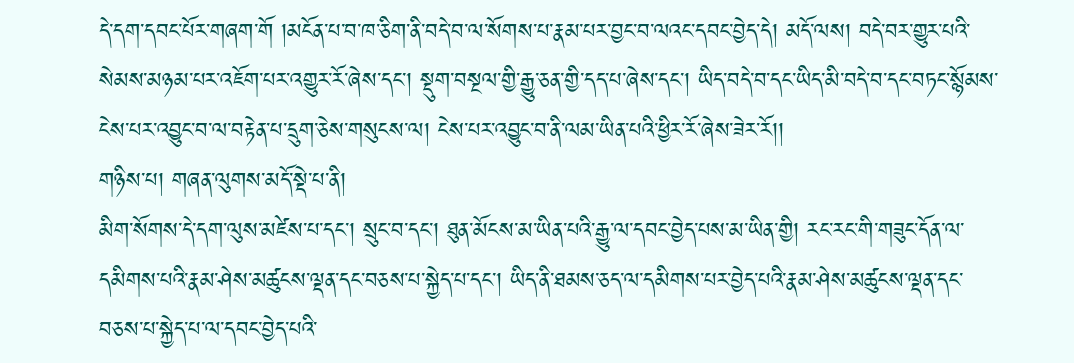དེ་དག་དབང་པོར་གཞག་གོ །མངོན་པ་བ་ཁ་ཅིག་ནི་བདེ་བ་ལ་སོགས་པ་རྣམ་པར་བྱང་བ་ལའང་དབང་བྱེད་དེ། མདོ་ལས། བདེ་བར་གྱུར་པའི་སེམས་མཉམ་པར་འཇོག་པར་འགྱུར་རོ་ཞེས་དང་། སྡུག་བསྔལ་གྱི་རྒྱུ་ཅན་གྱི་དད་པ་ཞེས་དང་། ཡིད་བདེ་བ་དང་ཡིད་མི་བདེ་བ་དང་བཏང་སྙོམས་ངེས་པར་འབྱུང་བ་ལ་བརྟེན་པ་དྲུག་ཅེས་གསུངས་ལ། ངེས་པར་འབྱུང་བ་ནི་ལམ་ཡིན་པའི་ཕྱིར་རོ་ཞེས་ཟེར་རོ།།
གཉིས་པ། གཞན་ལུགས་མདོ་སྡེ་པ་ནི།
མིག་སོགས་དེ་དག་ལུས་མཛེས་པ་དང་། སྲུང་བ་དང་། ཐུན་མོངས་མ་ཡིན་པའི་རྒྱུ་ལ་དབང་བྱེད་པས་མ་ཡིན་གྱི། རང་རང་གི་གཟུང་དོན་ལ་དམིགས་པའི་རྣམ་ཤེས་མཚུངས་ལྡན་དང་བཅས་པ་སྐྱེད་པ་དང་། ཡིད་ནི་ཐམས་ཅད་ལ་དམིགས་པར་བྱེད་པའི་རྣམ་ཤེས་མཚུངས་ལྡན་དང་བཅས་པ་སྐྱེད་པ་ལ་དབང་བྱེད་པའི་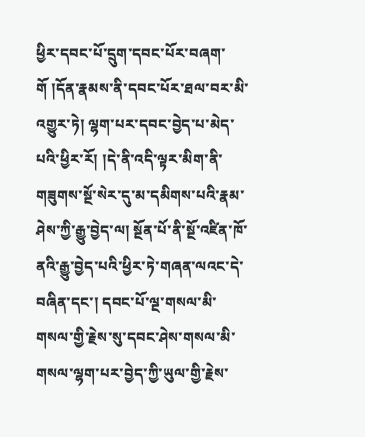ཕྱིར་དབང་པོ་དྲུག་དབང་པོར་བཞག་གོ །དོན་རྣམས་ནི་དབང་པོར་ཐལ་བར་མི་འགྱུར་ཏེ། ལྷག་པར་དབང་བྱེད་པ་མེད་པའི་ཕྱིར་རོ། །དེ་ནི་འདི་ལྟར་མིག་ནི་གཟུགས་སྔོ་སེར་དུ་མ་དམིགས་པའི་རྣམ་ཤེས་ཀྱི་རྒྱུ་བྱེད་ལ། སྔོན་པོ་ནི་སྔོ་འཛིན་ཁོ་ནའི་རྒྱུ་བྱེད་པའི་ཕྱིར་ཏེ་གཞན་ལའང་དེ་བཞིན་དང་། དབང་པོ་ལྔ་གསལ་མི་གསལ་གྱི་རྗེས་སུ་དབང་ཤེས་གསལ་མི་གསལ་ལྷག་པར་བྱེད་ཀྱི་ཡུལ་གྱི་རྗེས་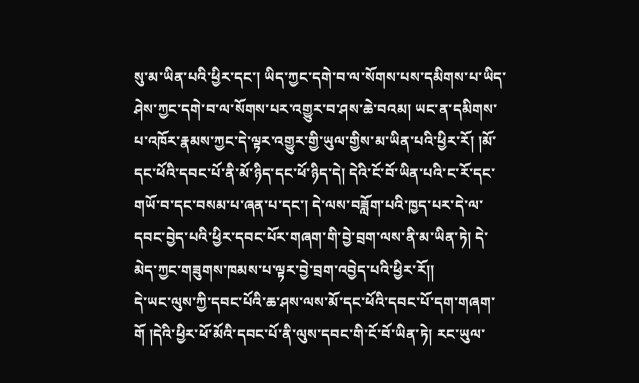སུ་མ་ཡིན་པའི་ཕྱིར་དང་། ཡིད་ཀྱང་དགེ་བ་ལ་སོགས་པས་དམིགས་པ་ཡིད་ཤེས་ཀྱང་དགེ་བ་ལ་སོགས་པར་འགྱུར་བ་ཤས་ཆེ་བའམ། ཡང་ན་དམིགས་པ་འཁོར་རྣམས་ཀྱང་དེ་ལྟར་འགྱུར་གྱི་ཡུལ་གྱིས་མ་ཡིན་པའི་ཕྱིར་རོ། །མོ་དང་ཕོའི་དབང་པོ་ནི་མོ་ཉིད་དང་ཕོ་ཉིད་དེ། དེའི་ངོ་བོ་ཡིན་པའི་ང་རོ་དང་གཡོ་བ་དང་བསམ་པ་ཞན་པ་དང་། དེ་ལས་བཟློག་པའི་ཁྱད་པར་དེ་ལ་དབང་བྱེད་པའི་ཕྱིར་དབང་པོར་གཞག་གི་བྱེ་བྲག་ལས་ནི་མ་ཡིན་ཏེ། དེ་མེད་ཀྱང་གཟུགས་ཁམས་པ་ལྟར་བྱེ་བྲག་འབྱེད་པའི་ཕྱིར་རོ།།
དེ་ཡང་ལུས་ཀྱི་དབང་པོའི་ཆ་ཤས་ལས་མོ་དང་ཕོའི་དབང་པོ་དག་གཞག་གོ །དེའི་ཕྱིར་ཕོ་མོའི་དབང་པོ་ནི་ལུས་དབང་གི་ངོ་བོ་ཡིན་ཏེ། རང་ཡུལ་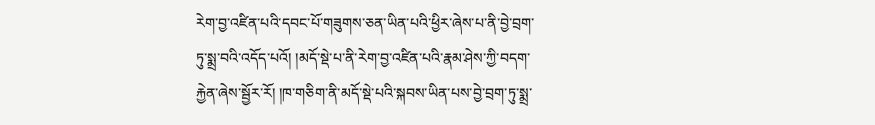རེག་བྱ་འཛིན་པའི་དབང་པོ་གཟུགས་ཅན་ཡིན་པའི་ཕྱིར་ཞེས་པ་ནི་བྱེ་བྲག་ཏུ་སྨྲ་བའི་འདོད་པའོ། །མདོ་སྡེ་པ་ནི་རེག་བྱ་འཛིན་པའི་རྣམ་ཤེས་ཀྱི་བདག་རྐྱེན་ཞེས་སྦྱོར་རོ། །ཁ་གཅིག་ནི་མདོ་སྡེ་པའི་སྐབས་ཡིན་པས་བྱེ་བྲག་ཏུ་སྨྲ་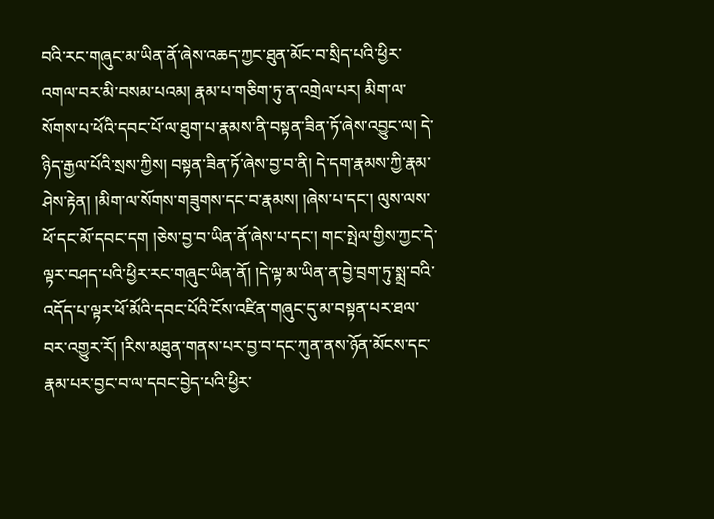བའི་རང་གཞུང་མ་ཡིན་ནོ་ཞེས་འཆད་ཀྱང་ཐུན་མོང་བ་སྲིད་པའི་ཕྱིར་འགལ་བར་མི་བསམ་པའམ། རྣམ་པ་གཅིག་ཏུ་ན་འགྲེལ་པར། མིག་ལ་སོགས་པ་ཕོའི་དབང་པོ་ལ་ཐུག་པ་རྣམས་ནི་བསྟན་ཟིན་ཏོ་ཞེས་འབྱུང་ལ། དེ་ཉིད་རྒྱལ་པོའི་སྲས་ཀྱིས། བསྟན་ཟིན་ཏོ་ཞེས་བྱ་བ་ནི། དེ་དག་རྣམས་ཀྱི་རྣམ་ཤེས་རྟེན། །མིག་ལ་སོགས་གཟུགས་དང་བ་རྣམས། །ཞེས་པ་དང་། ལུས་ལས་ཕོ་དང་མོ་དབང་དག །ཅེས་བྱ་བ་ཡིན་ནོ་ཞེས་པ་དང་། གང་སྤེལ་གྱིས་ཀྱང་དེ་ལྟར་བཤད་པའི་ཕྱིར་རང་གཞུང་ཡིན་ནོ། །དེ་ལྟ་མ་ཡིན་ན་བྱེ་བྲག་ཏུ་སྨྲ་བའི་འདོད་པ་ལྟར་ཕོ་མོའི་དབང་པོའི་ངོས་འཛིན་གཞུང་དུ་མ་བསྟན་པར་ཐལ་བར་འགྱུར་རོ། །རིས་མཐུན་གནས་པར་བྱ་བ་དང་ཀུན་ནས་ཉོན་མོངས་དང་རྣམ་པར་བྱང་བ་ལ་དབང་བྱེད་པའི་ཕྱིར་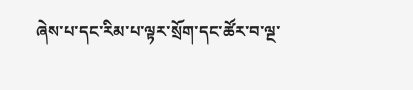ཞེས་པ་དང་རིམ་པ་ལྟར་སྲོག་དང་ཚོར་བ་ལྔ་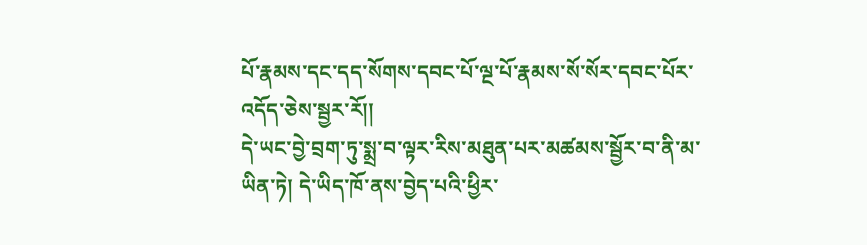པོ་རྣམས་དང་དད་སོགས་དབང་པོ་ལྔ་པོ་རྣམས་སོ་སོར་དབང་པོར་འདོད་ཅེས་སྦྱར་རོ།།
དེ་ཡང་བྱེ་བྲག་ཏུ་སྨྲ་བ་ལྟར་རིས་མཐུན་པར་མཚམས་སྦྱོར་བ་ནི་མ་ཡིན་ཏེ། དེ་ཡིད་ཁོ་ནས་བྱེད་པའི་ཕྱིར་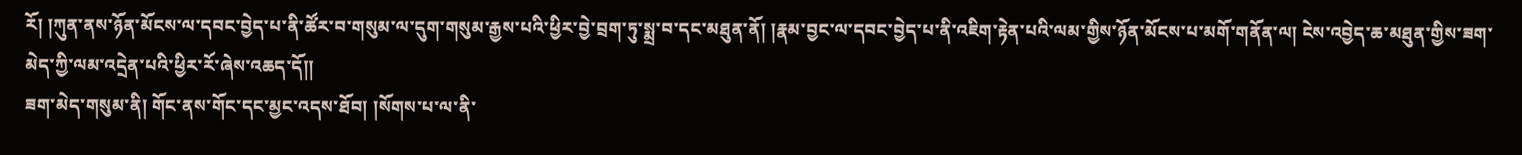རོ། །ཀུན་ནས་ཉོན་མོངས་ལ་དབང་བྱེད་པ་ནི་ཚོར་བ་གསུམ་ལ་དུག་གསུམ་རྒྱས་པའི་ཕྱིར་བྱེ་བྲག་ཏུ་སྨྲ་བ་དང་མཐུན་ནོ། །རྣམ་བྱང་ལ་དབང་བྱེད་པ་ནི་འཇིག་རྟེན་པའི་ལམ་གྱིས་ཉོན་མོངས་པ་མགོ་གནོན་ལ། ངེས་འབྱེད་ཆ་མཐུན་གྱིས་ཟག་མེད་ཀྱི་ལམ་འདྲེན་པའི་ཕྱིར་རོ་ཞེས་འཆད་དོ།།
ཟག་མེད་གསུམ་ནི། གོང་ནས་གོང་དང་མྱང་འདས་ཐོབ། །སོགས་པ་ལ་ནི་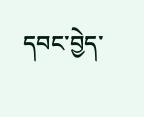དབང་བྱེད་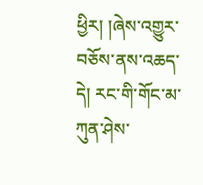ཕྱིར། །ཞེས་འགྱུར་བཅོས་ནས་འཆད་དེ། རང་གི་གོང་མ་ཀུན་ཤེས་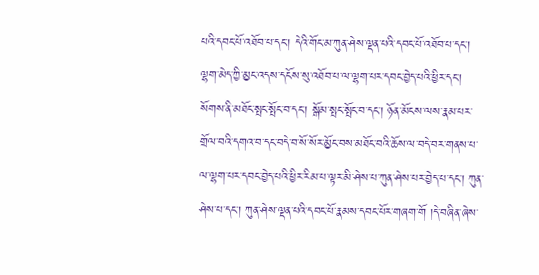པའི་དབང་པོ་འཐོབ་པ་དང་། དེའི་གོང་མ་ཀུན་ཤེས་ལྡན་པའི་དབང་པོ་འཐོབ་པ་དང་། ལྷག་མེད་ཀྱི་མྱང་འདས་དངོས་སུ་འཐོབ་པ་ལ་ལྷག་པར་དབང་བྱེད་པའི་ཕྱིར་དང་། སོགས་ནི་མཐོང་སྤང་སྤོང་བ་དང་། སྒོམ་སྤང་སྤོང་བ་དང་། ཉོན་མོངས་ལས་རྣམ་པར་གྲོལ་བའི་དགའ་བ་དང་བདེ་བ་སོ་སོར་མྱོང་བས་མཐོང་བའི་ཆོས་ལ་བདེ་བར་གནས་པ་ལ་ལྷག་པར་དབང་བྱེད་པའི་ཕྱིར་རིམ་པ་ལྟར་མི་ཤེས་པ་ཀུན་ཤེས་པར་བྱེད་པ་དང་། ཀུན་ཤེས་པ་དང་། ཀུན་ཤེས་ལྡན་པའི་དབང་པོ་རྣམས་དབང་པོར་གཞག་གོ །དེ་བཞིན་ཞེས་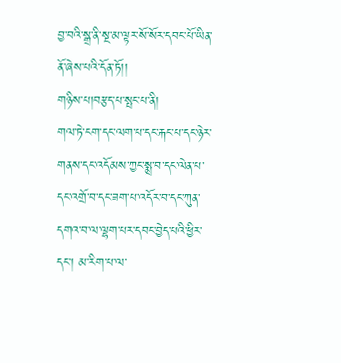བྱ་བའི་སྒྲ་ནི་སྔ་མ་ལྟར་སོ་སོར་དབང་པོ་ཡིན་ནོ་ཞེས་པའི་དོན་ཏོ།།
གཉིས་པ།བརྩད་པ་སྤང་པ་ནི།
གལ་ཏེ་ངག་དང་ལག་པ་དང་རྐང་པ་དང་ཉེར་གནས་དང་འདོམས་ཀྱང་སྨྲ་བ་དང་ལེན་པ་དང་འགྲོ་བ་དང་ཟག་པ་འདོར་བ་དང་ཀུན་དགའ་བ་ལ་ལྷག་པར་དབང་བྱེད་པའི་ཕྱིར་དང་། མ་རིག་པ་ལ་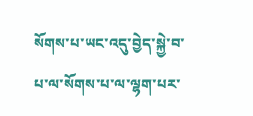སོགས་པ་ཡང་འདུ་བྱེད་སྐྱེ་བ་པ་ལ་སོགས་པ་ལ་ལྷག་པར་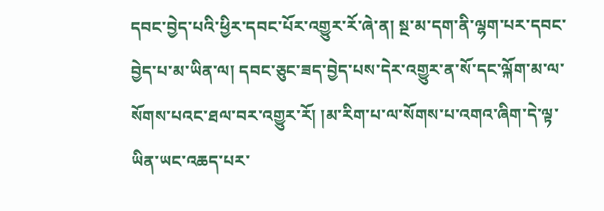དབང་བྱེད་པའི་ཕྱིར་དབང་པོར་འགྱུར་རོ་ཞེ་ན། སྔ་མ་དག་ནི་ལྷག་པར་དབང་བྱེད་པ་མ་ཡིན་ལ། དབང་ཅུང་ཟད་བྱེད་པས་དེར་འགྱུར་ན་སོ་དང་ལྐོག་མ་ལ་སོགས་པའང་ཐལ་བར་འགྱུར་རོ། །མ་རིག་པ་ལ་སོགས་པ་འགའ་ཞིག་དེ་ལྟ་ཡིན་ཡང་འཆད་པར་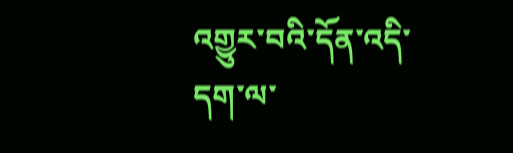འགྱུར་བའི་དོན་འདི་དག་ལ་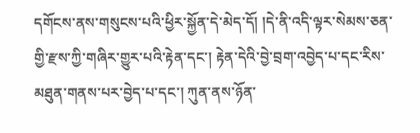དགོངས་ནས་གསུངས་པའི་ཕྱིར་སྐྱོན་དེ་མེད་དོ། །དེ་ནི་འདི་ལྟར་སེམས་ཅན་གྱི་རྫས་ཀྱི་གཞིར་གྱུར་པའི་རྟེན་དང་། རྟེན་དེའི་བྱེ་བྲག་འབྱེད་པ་དང་རིས་མཐུན་གནས་པར་བྱེད་པ་དང་། ཀུན་ནས་ཉོན་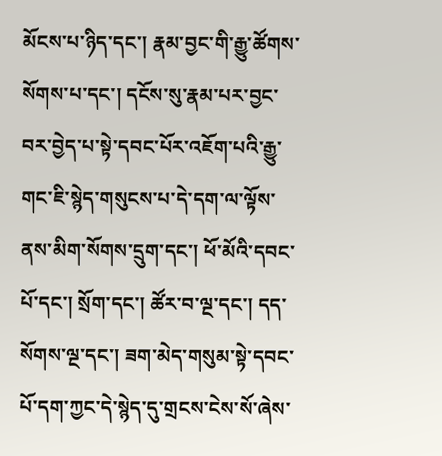མོངས་པ་ཉིད་དང་། རྣམ་བྱང་གི་རྒྱུ་ཚོགས་སོགས་པ་དང་། དངོས་སུ་རྣམ་པར་བྱང་བར་བྱེད་པ་སྟེ་དབང་པོར་འཇོག་པའི་རྒྱུ་གང་ཇི་སྙེད་གསུངས་པ་དེ་དག་ལ་ལྟོས་ནས་མིག་སོགས་དྲུག་དང་། ཕོ་མོའི་དབང་པོ་དང་། སྲོག་དང་། ཚོར་བ་ལྔ་དང་། དད་སོགས་ལྔ་དང་། ཟག་མེད་གསུམ་སྟེ་དབང་པོ་དག་ཀྱང་དེ་སྙེད་དུ་གྲངས་ངེས་སོ་ཞེས་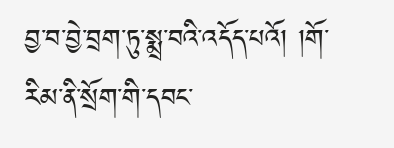བྱ་བ་བྱེ་བྲག་ཏུ་སྨྲ་བའི་འདོད་པའོ། །གོ་རིམ་ནི་སྲོག་གི་དབང་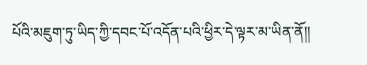པོའི་མཇུག་ཏུ་ཡིད་ཀྱི་དབང་པོ་འདོན་པའི་ཕྱིར་དེ་ལྟར་མ་ཡིན་ནོ།།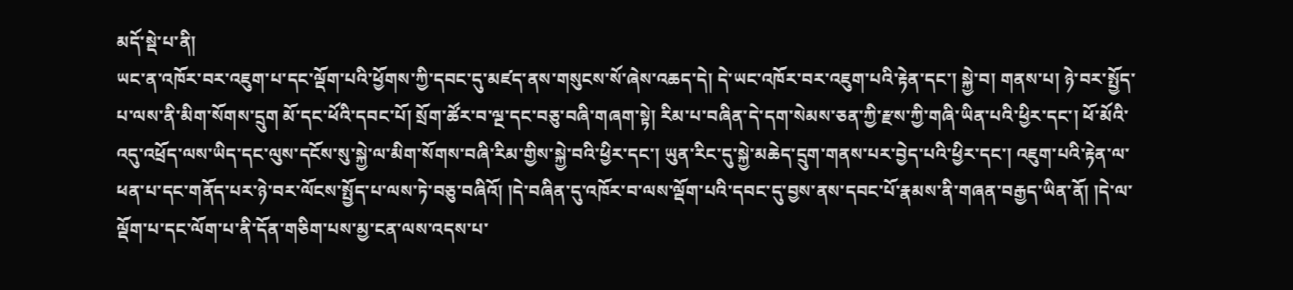མདོ་སྡེ་པ་ནི།
ཡང་ན་འཁོར་བར་འཇུག་པ་དང་ལྡོག་པའི་ཕྱོགས་ཀྱི་དབང་དུ་མཛད་ནས་གསུངས་སོ་ཞེས་འཆད་དེ། དེ་ཡང་འཁོར་བར་འཇུག་པའི་རྟེན་དང་། སྐྱེ་བ། གནས་པ། ཉེ་བར་སྤྱོད་པ་ལས་ནི་མིག་སོགས་དྲུག མོ་དང་ཕོའི་དབང་པོ། སྲོག་ཚོར་བ་ལྔ་དང་བཅུ་བཞི་གཞག་སྟེ། རིམ་པ་བཞིན་དེ་དག་སེམས་ཅན་ཀྱི་རྫས་ཀྱི་གཞི་ཡིན་པའི་ཕྱིར་དང་། ཕོ་མོའི་འདུ་འཕྲོད་ལས་ཡིད་དང་ལུས་དངོས་སུ་སྐྱེ་ལ་མིག་སོགས་བཞི་རིམ་གྱིས་སྐྱེ་བའི་ཕྱིར་དང་། ཡུན་རིང་དུ་སྐྱེ་མཆེད་དྲུག་གནས་པར་བྱེད་པའི་ཕྱིར་དང་། འཇུག་པའི་རྟེན་ལ་ཕན་པ་དང་གནོད་པར་ཉེ་བར་ལོངས་སྤྱོད་པ་ལས་ཏེ་བཅུ་བཞིའོ། །དེ་བཞིན་དུ་འཁོར་བ་ལས་ལྡོག་པའི་དབང་དུ་བྱས་ནས་དབང་པོ་རྣམས་ནི་གཞན་བརྒྱད་ཡིན་ནོ། །དེ་ལ་ལྡོག་པ་དང་ལོག་པ་ནི་དོན་གཅིག་པས་མྱ་ངན་ལས་འདས་པ་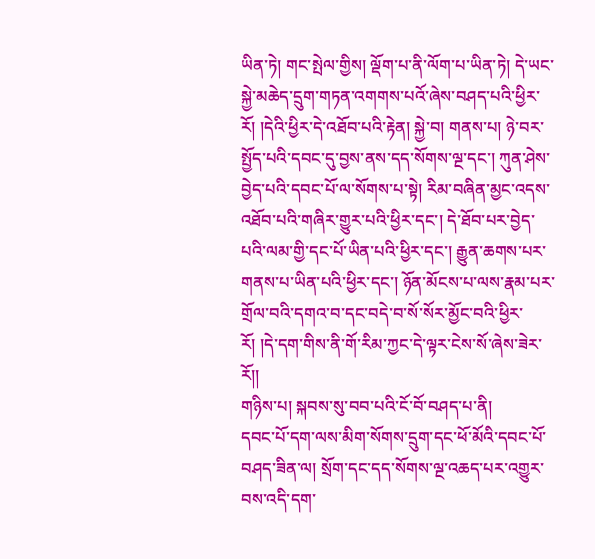ཡིན་ཏེ། གང་སྤེལ་གྱིས། ལྡོག་པ་ནི་ལོག་པ་ཡིན་ཏེ། དེ་ཡང་སྐྱེ་མཆེད་དྲུག་གཏན་འགགས་པའོ་ཞེས་བཤད་པའི་ཕྱིར་རོ། །དེའི་ཕྱིར་དེ་འཐོབ་པའི་རྟེན། སྐྱེ་བ། གནས་པ། ཉེ་བར་སྤྱོད་པའི་དབང་དུ་བྱས་ནས་དད་སོགས་ལྔ་དང་། ཀུན་ཤེས་བྱེད་པའི་དབང་པོ་ལ་སོགས་པ་སྟེ། རིམ་བཞིན་མྱང་འདས་འཐོབ་པའི་གཞིར་གྱུར་པའི་ཕྱིར་དང་། དེ་ཐོབ་པར་བྱེད་པའི་ལམ་གྱི་དང་པོ་ཡིན་པའི་ཕྱིར་དང་། རྒྱུན་ཆགས་པར་གནས་པ་ཡིན་པའི་ཕྱིར་དང་། ཉོན་མོངས་པ་ལས་རྣམ་པར་གྲོལ་བའི་དགའ་བ་དང་བདེ་བ་སོ་སོར་མྱོང་བའི་ཕྱིར་རོ། །དེ་དག་གིས་ནི་གོ་རིམ་ཀྱང་དེ་ལྟར་ངེས་སོ་ཞེས་ཟེར་རོ།།
གཉིས་པ། སྐབས་སུ་བབ་པའི་ངོ་བོ་བཤད་པ་ནི།
དབང་པོ་དག་ལས་མིག་སོགས་དྲུག་དང་ཕོ་མོའི་དབང་པོ་བཤད་ཟིན་ལ། སྲོག་དང་དད་སོགས་ལྔ་འཆད་པར་འགྱུར་བས་འདི་དག་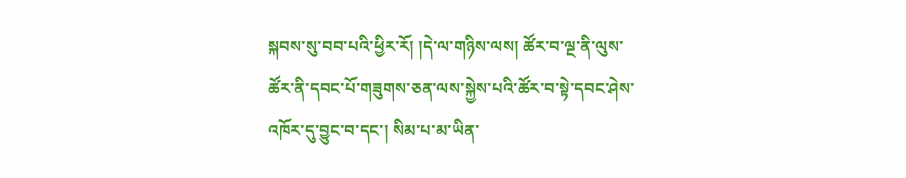སྐབས་སུ་བབ་པའི་ཕྱིར་རོ། །དེ་ལ་གཉིས་ལས། ཚོར་བ་ལྔ་ནི་ལུས་ཚོར་ནི་དབང་པོ་གཟུགས་ཅན་ལས་སྐྱེས་པའི་ཚོར་བ་སྟེ་དབང་ཤེས་འཁོར་དུ་བྱུང་བ་དང་། སིམ་པ་མ་ཡིན་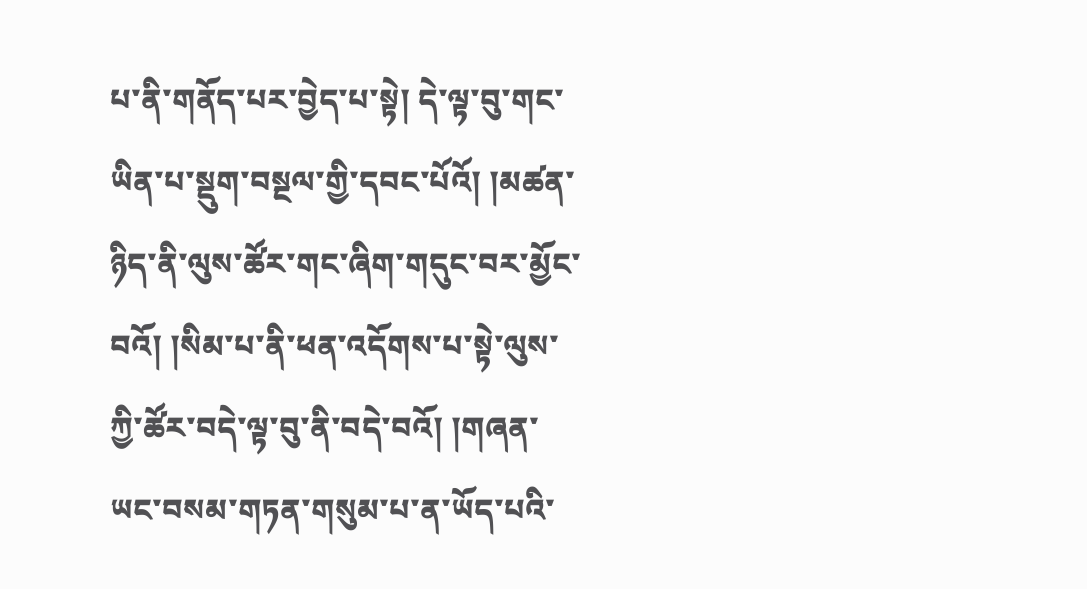པ་ནི་གནོད་པར་བྱེད་པ་སྟེ། དེ་ལྟ་བུ་གང་ཡིན་པ་སྡུག་བསྔལ་གྱི་དབང་པོའོ། །མཚན་ཉིད་ནི་ལུས་ཚོར་གང་ཞིག་གདུང་བར་མྱོང་བའོ། །སིམ་པ་ནི་ཕན་འདོགས་པ་སྟེ་ལུས་ཀྱི་ཚོར་བདེ་ལྟ་བུ་ནི་བདེ་བའོ། །གཞན་ཡང་བསམ་གཏན་གསུམ་པ་ན་ཡོད་པའི་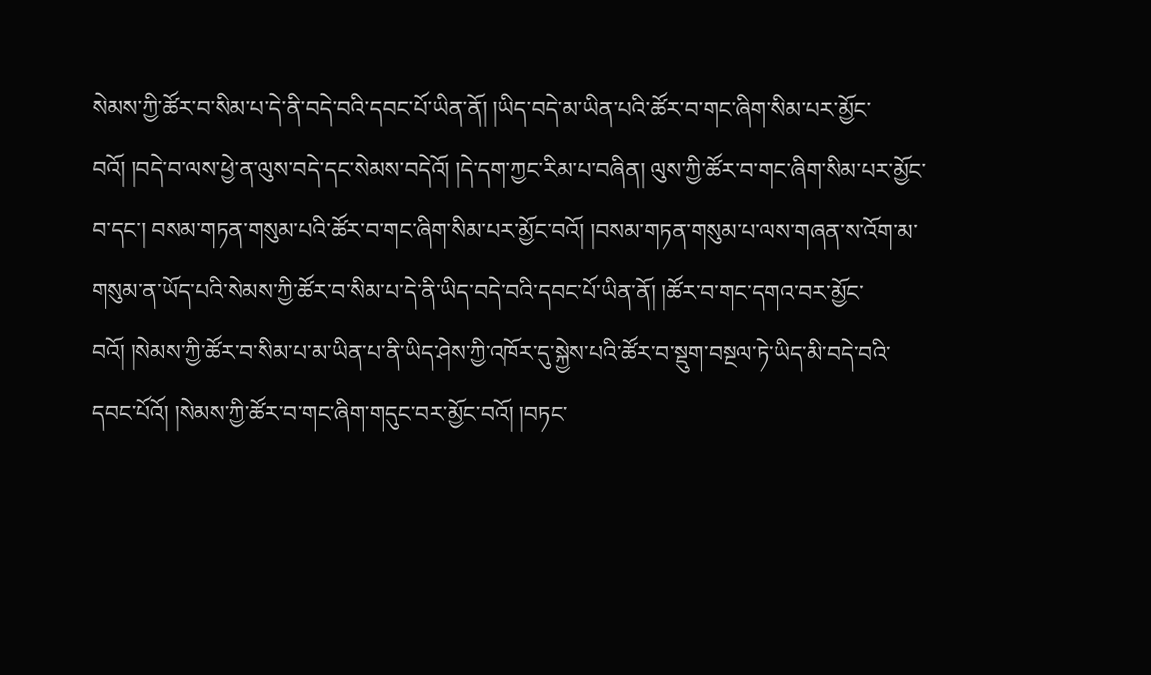སེམས་ཀྱི་ཚོར་བ་སིམ་པ་དེ་ནི་བདེ་བའི་དབང་པོ་ཡིན་ནོ། །ཡིད་བདེ་མ་ཡིན་པའི་ཚོར་བ་གང་ཞིག་སིམ་པར་མྱོང་བའོ། །བདེ་བ་ལས་ཕྱེ་ན་ལུས་བདེ་དང་སེམས་བདེའོ། །དེ་དག་ཀྱང་རིམ་པ་བཞིན། ལུས་ཀྱི་ཚོར་བ་གང་ཞིག་སིམ་པར་མྱོང་བ་དང་། བསམ་གཏན་གསུམ་པའི་ཚོར་བ་གང་ཞིག་སིམ་པར་མྱོང་བའོ། །བསམ་གཏན་གསུམ་པ་ལས་གཞན་ས་འོག་མ་གསུམ་ན་ཡོད་པའི་སེམས་ཀྱི་ཚོར་བ་སིམ་པ་དེ་ནི་ཡིད་བདེ་བའི་དབང་པོ་ཡིན་ནོ། །ཚོར་བ་གང་དགའ་བར་མྱོང་བའོ། །སེམས་ཀྱི་ཚོར་བ་སིམ་པ་མ་ཡིན་པ་ནི་ཡིད་ཤེས་ཀྱི་འཁོར་དུ་སྐྱེས་པའི་ཚོར་བ་སྡུག་བསྔལ་ཏེ་ཡིད་མི་བདེ་བའི་དབང་པོའོ། །སེམས་ཀྱི་ཚོར་བ་གང་ཞིག་གདུང་བར་མྱོང་བའོ། །བཏང་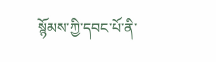སྙོམས་ཀྱི་དབང་པོ་ནི་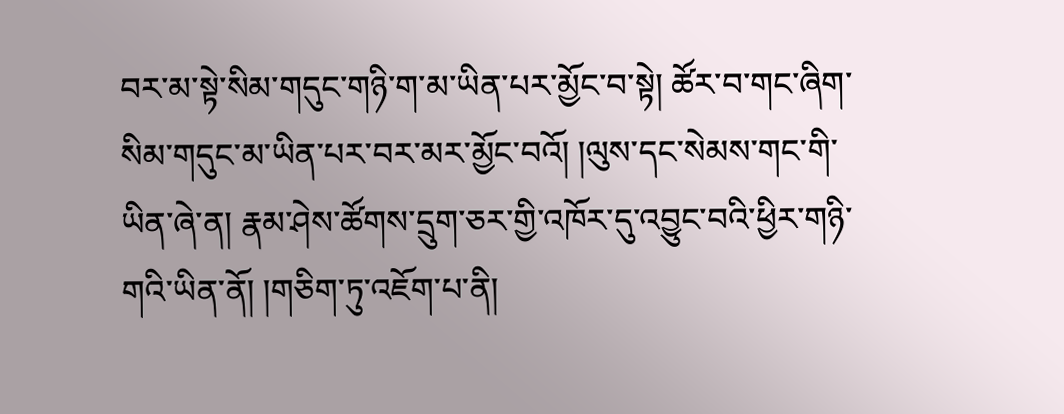བར་མ་སྟེ་སིམ་གདུང་གཉི་ག་མ་ཡིན་པར་མྱོང་བ་སྟེ། ཚོར་བ་གང་ཞིག་སིམ་གདུང་མ་ཡིན་པར་བར་མར་མྱོང་བའོ། །ལུས་དང་སེམས་གང་གི་ཡིན་ཞེ་ན། རྣམ་ཤེས་ཚོགས་དྲུག་ཅར་གྱི་འཁོར་དུ་འབྱུང་བའི་ཕྱིར་གཉི་གའི་ཡིན་ནོ། །གཅིག་ཏུ་འཇོག་པ་ནི།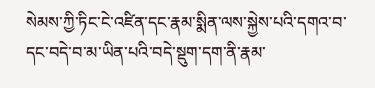སེམས་ཀྱི་ཏིང་ངེ་འཛིན་དང་རྣམ་སྨིན་ལས་སྐྱེས་པའི་དགའ་བ་དང་བདེ་བ་མ་ཡིན་པའི་བདེ་སྡུག་དག་ནི་རྣམ་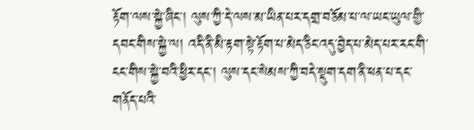རྟོག་ལས་སྐྱེ་ཞིང་། ལུས་ཀྱི་དེ་ལས་མ་ཡིན་པར་དགྲ་བཅོམ་པ་ལ་ཡང་ཡུལ་གྱི་དབང་གིས་སྐྱེ་ལ། འདི་ནི་མི་རྟག་སྟེ་རྟོག་པ་མེད་ཅིང་འདུ་བྱེད་པ་མེད་པར་རང་གི་ངང་གིས་སྐྱེ་བའི་ཕྱིར་དང་། ལུས་དང་སེམས་ཀྱི་བདེ་སྡུག་དག་ནི་ཕན་པ་དང་གནོད་པའི་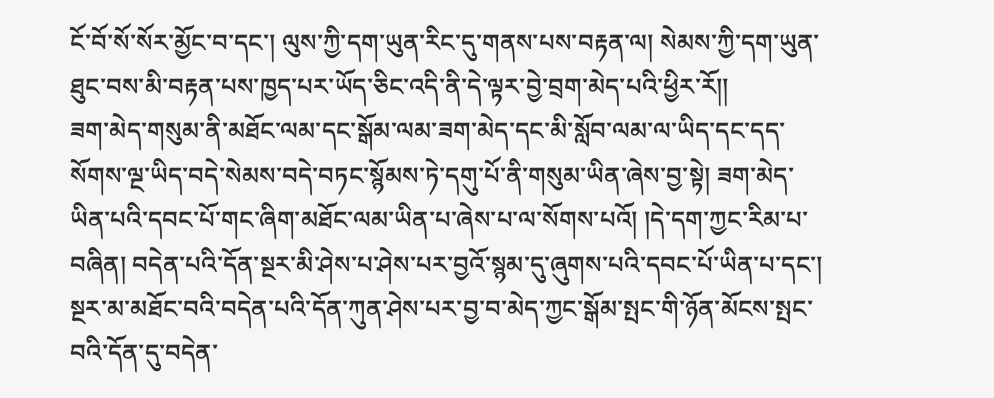ངོ་བོ་སོ་སོར་མྱོང་བ་དང་། ལུས་ཀྱི་དག་ཡུན་རིང་དུ་གནས་པས་བརྟན་ལ། སེམས་ཀྱི་དག་ཡུན་ཐུང་བས་མི་བརྟན་པས་ཁྱད་པར་ཡོད་ཅིང་འདི་ནི་དེ་ལྟར་བྱེ་བྲག་མེད་པའི་ཕྱིར་རོ།།
ཟག་མེད་གསུམ་ནི་མཐོང་ལམ་དང་སྒོམ་ལམ་ཟག་མེད་དང་མི་སློབ་ལམ་ལ་ཡིད་དང་དད་སོགས་ལྔ་ཡིད་བདེ་སེམས་བདེ་བཏང་སྙོམས་ཏེ་དགུ་པོ་ནི་གསུམ་ཡིན་ཞེས་བྱ་སྟེ། ཟག་མེད་ཡིན་པའི་དབང་པོ་གང་ཞིག་མཐོང་ལམ་ཡིན་པ་ཞེས་པ་ལ་སོགས་པའོ། །དེ་དག་ཀྱང་རིམ་པ་བཞིན། བདེན་པའི་དོན་སྔར་མི་ཤེས་པ་ཤེས་པར་བྱའོ་སྙམ་དུ་ཞུགས་པའི་དབང་པོ་ཡིན་པ་དང་། སྔར་མ་མཐོང་བའི་བདེན་པའི་དོན་ཀུན་ཤེས་པར་བྱ་བ་མེད་ཀྱང་སྒོམ་སྤང་གི་ཉོན་མོངས་སྤང་བའི་དོན་དུ་བདེན་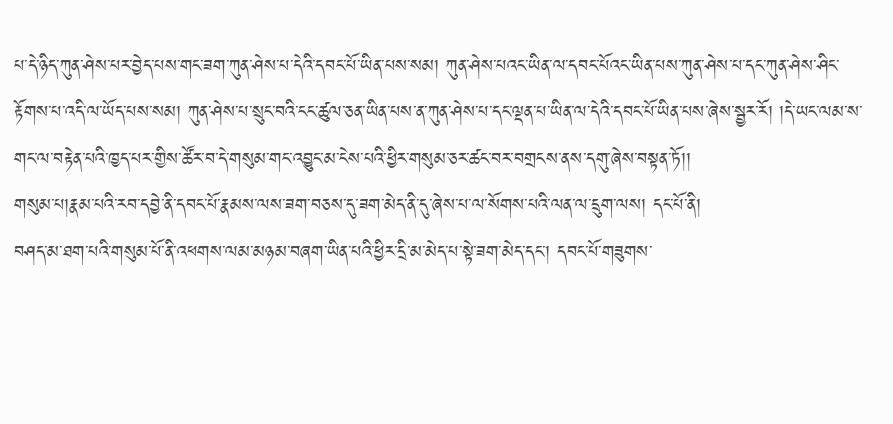པ་དེ་ཉིད་ཀུན་ཤེས་པར་བྱེད་པས་གང་ཟག་ཀུན་ཤེས་པ་དེའི་དབང་པོ་ཡིན་པས་སམ། ཀུན་ཤེས་པའང་ཡིན་ལ་དབང་པོའང་ཡིན་པས་ཀུན་ཤེས་པ་དང་ཀུན་ཤེས་ཤིང་རྟོགས་པ་འདི་ལ་ཡོད་པས་སམ། ཀུན་ཤེས་པ་སྲུང་བའི་ངང་ཚུལ་ཅན་ཡིན་པས་ན་ཀུན་ཤེས་པ་དང་ལྡན་པ་ཡིན་ལ་དེའི་དབང་པོ་ཡིན་པས་ཞེས་སྦྱར་རོ། །དེ་ཡང་ལམ་ས་གང་ལ་བརྟེན་པའི་ཁྱད་པར་གྱིས་ཚོར་བ་དེ་གསུམ་གང་འབྱུང་མ་ངེས་པའི་ཕྱིར་གསུམ་ཅར་ཚང་བར་བགྲངས་ནས་དགུ་ཞེས་བསྟན་ཏོ།།
གསུམ་པ།རྣམ་པའི་རབ་དབྱེ་ནི་དབང་པོ་རྣམས་ལས་ཟག་བཅས་དུ་ཟག་མེད་ནི་དུ་ཞེས་པ་ལ་སོགས་པའི་ལན་ལ་དྲུག་ལས། དང་པོ་ནི།
བཤད་མ་ཐག་པའི་གསུམ་པོ་ནི་འཕགས་ལམ་མཉམ་བཞག་ཡིན་པའི་ཕྱིར་དྲི་མ་མེད་པ་སྟེ་ཟག་མེད་དང་། དབང་པོ་གཟུགས་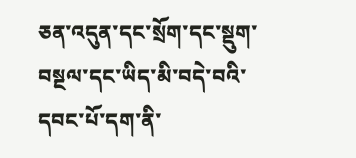ཅན་འདུན་དང་སྲོག་དང་སྡུག་བསྔལ་དང་ཡིད་མི་བདེ་བའི་དབང་པོ་དག་ནི་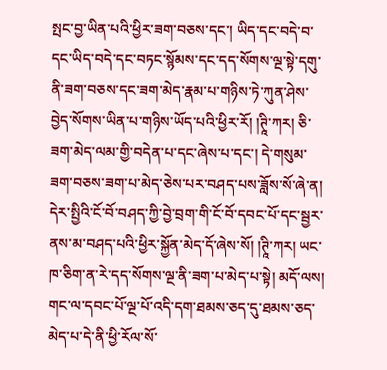སྤང་བྱ་ཡིན་པའི་ཕྱིར་ཟག་བཅས་དང་། ཡིད་དང་བདེ་བ་དང་ཡིད་བདེ་དང་བཏང་སྙོམས་དང་དད་སོགས་ལྔ་སྟེ་དགུ་ནི་ཟག་བཅས་དང་ཟག་མེད་རྣམ་པ་གཉིས་ཏེ་ཀུན་ཤེས་བྱེད་སོགས་ཡིན་པ་གཉིས་ཡོད་པའི་ཕྱིར་རོ། །ཊཱི་ཀར། ཅི་ཟག་མེད་ལམ་གྱི་བདེན་པ་དང་ཞེས་པ་དང་། དེ་གསུམ་ཟག་བཅས་ཟག་པ་མེད་ཅེས་པར་བཤད་པས་ཟློས་སོ་ཞེ་ན། དེར་སྤྱིའི་ངོ་བོ་བཤད་ཀྱི་བྱེ་བྲག་གི་ངོ་བོ་དབང་པོ་དང་སྦྱར་ནས་མ་བཤད་པའི་ཕྱིར་སྐྱོན་མེད་དོ་ཞེས་སོ། །ཊཱི་ཀར། ཡང་ཁ་ཅིག་ན་རེ་དད་སོགས་ལྔ་ནི་ཟག་པ་མེད་པ་སྟེ། མདོ་ལས། གང་ལ་དབང་པོ་ལྔ་པོ་འདི་དག་ཐམས་ཅད་དུ་ཐམས་ཅད་མེད་པ་དེ་ནི་ཕྱི་རོལ་སོ་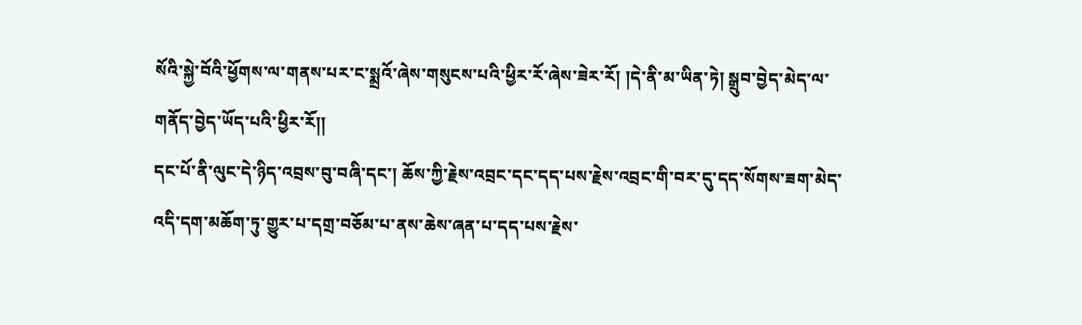སོའི་སྐྱེ་བོའི་ཕྱོགས་ལ་གནས་པར་ང་སྨྲའོ་ཞེས་གསུངས་པའི་ཕྱིར་རོ་ཞེས་ཟེར་རོ། །དེ་ནི་མ་ཡིན་ཏེ། སྒྲུབ་བྱེད་མེད་ལ་གནོད་བྱེད་ཡོད་པའི་ཕྱིར་རོ།།
དང་པོ་ནི་ལུང་དེ་ཉིད་འབྲས་བུ་བཞི་དང་། ཆོས་ཀྱི་རྗེས་འབྲང་དང་དད་པས་རྗེས་འབྲང་གི་བར་དུ་དད་སོགས་ཟག་མེད་འདི་དག་མཆོག་ཏུ་གྱུར་པ་དགྲ་བཅོམ་པ་ནས་ཆེས་ཞན་པ་དད་པས་རྗེས་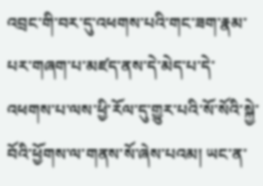འབྲང་གི་བར་དུ་འཕགས་པའི་གང་ཟག་རྣམ་པར་གཞག་པ་མཛད་ནས་དེ་མེད་པ་དེ་འཕགས་པ་ལས་ཕྱི་རོལ་དུ་གྱུར་པའི་སོ་སོའི་སྐྱེ་བོའི་ཕྱོགས་ལ་གནས་སོ་ཞེས་པའམ། ཡང་ན་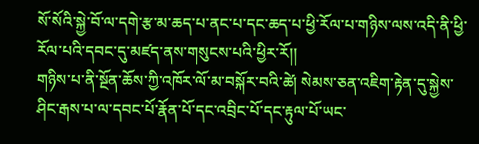སོ་སོའི་སྐྱེ་བོ་ལ་དགེ་རྩ་མ་ཆད་པ་ནང་པ་དང་ཆད་པ་ཕྱི་རོལ་པ་གཉིས་ལས་འདི་ནི་ཕྱི་རོལ་པའི་དབང་དུ་མཛད་ནས་གསུངས་པའི་ཕྱིར་རོ།།
གཉིས་པ་ནི་སྔོན་ཆོས་ཀྱི་འཁོར་ལོ་མ་བསྐོར་བའི་ཚེ། སེམས་ཅན་འཇིག་རྟེན་དུ་སྐྱེས་ཤིང་རྒས་པ་ལ་དབང་པོ་རྣོན་པོ་དང་འབྲིང་པོ་དང་རྟུལ་པོ་ཡང་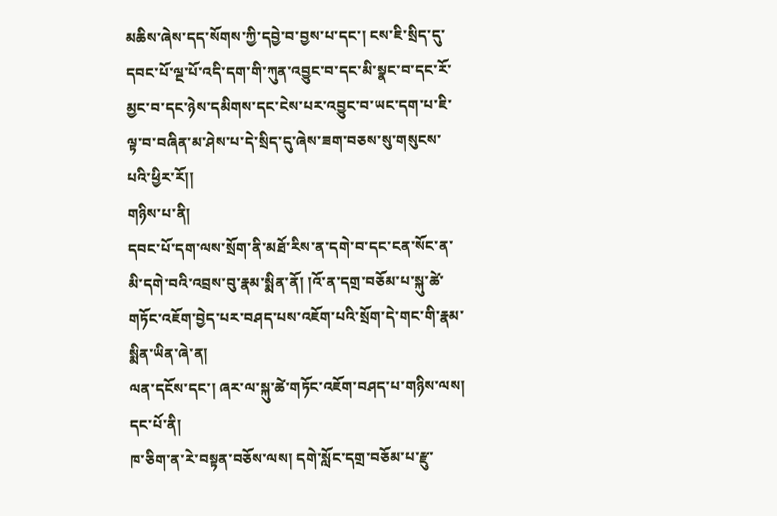མཆིས་ཞེས་དད་སོགས་ཀྱི་དབྱེ་བ་བྱས་པ་དང་། ངས་ཇི་སྲིད་དུ་དབང་པོ་ལྔ་པོ་འདི་དག་གི་ཀུན་འབྱུང་བ་དང་མི་སྣང་བ་དང་རོ་མྱང་བ་དང་ཉེས་དམིགས་དང་ངེས་པར་འབྱུང་བ་ཡང་དག་པ་ཇི་ལྟ་བ་བཞིན་མ་ཤེས་པ་དེ་སྲིད་དུ་ཞེས་ཟག་བཅས་སུ་གསུངས་པའི་ཕྱིར་རོ།།
གཉིས་པ་ནི།
དབང་པོ་དག་ལས་སྲོག་ནི་མཐོ་རིས་ན་དགེ་བ་དང་ངན་སོང་ན་མི་དགེ་བའི་འབྲས་བུ་རྣམ་སྨིན་ནོ། །འོ་ན་དགྲ་བཅོམ་པ་སྐུ་ཚེ་གཏོང་འཇོག་བྱེད་པར་བཤད་པས་འཇོག་པའི་སྲོག་དེ་གང་གི་རྣམ་སྨིན་ཡིན་ཞེ་ན།
ལན་དངོས་དང་། ཞར་ལ་སྐུ་ཚེ་གཏོང་འཇོག་བཤད་པ་གཉིས་ལས། དང་པོ་ནི།
ཁ་ཅིག་ན་རེ་བསྟན་བཅོས་ལས། དགེ་སློང་དགྲ་བཅོམ་པ་རྫུ་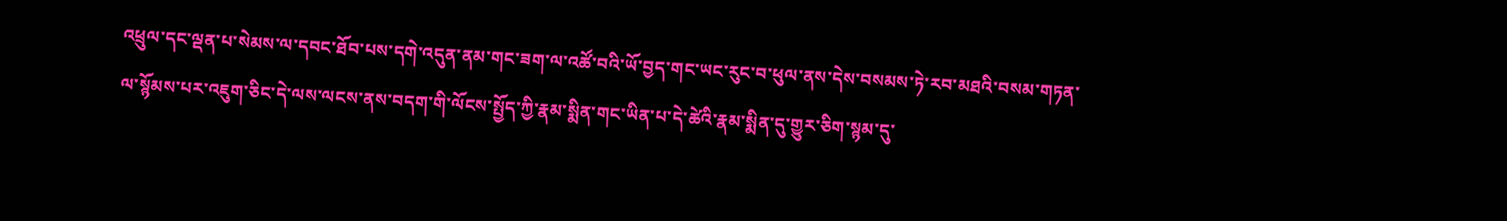འཕྲུལ་དང་ལྡན་པ་སེམས་ལ་དབང་ཐོབ་པས་དགེ་འདུན་ནམ་གང་ཟག་ལ་འཚོ་བའི་ཡོ་བྱད་གང་ཡང་རུང་བ་ཕུལ་ནས་དེས་བསམས་ཏེ་རབ་མཐའི་བསམ་གཏན་ལ་སྙོམས་པར་འཇུག་ཅིང་དེ་ལས་ལངས་ནས་བདག་གི་ལོངས་སྤྱོད་ཀྱི་རྣམ་སྨིན་གང་ཡིན་པ་དེ་ཚེའི་རྣམ་སྨིན་དུ་གྱུར་ཅིག་སྙམ་དུ་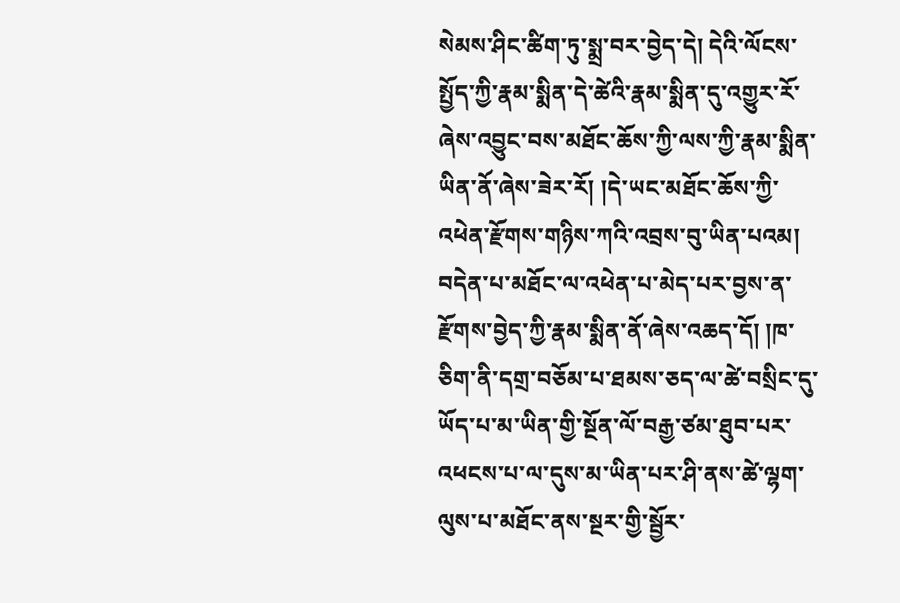སེམས་ཤིང་ཚིག་ཏུ་སྨྲ་བར་བྱེད་དེ། དེའི་ལོངས་སྤྱོད་ཀྱི་རྣམ་སྨིན་དེ་ཚེའི་རྣམ་སྨིན་དུ་འགྱུར་རོ་ཞེས་འབྱུང་བས་མཐོང་ཆོས་ཀྱི་ལས་ཀྱི་རྣམ་སྨིན་ཡིན་ནོ་ཞེས་ཟེར་རོ། །དེ་ཡང་མཐོང་ཆོས་ཀྱི་འཕེན་རྫོགས་གཉིས་ཀའི་འབྲས་བུ་ཡིན་པའམ། བདེན་པ་མཐོང་ལ་འཕེན་པ་མེད་པར་བྱས་ན་རྫོགས་བྱེད་ཀྱི་རྣམ་སྨིན་ནོ་ཞེས་འཆད་དོ། །ཁ་ཅིག་ནི་དགྲ་བཅོམ་པ་ཐམས་ཅད་ལ་ཚེ་བསྲིང་དུ་ཡོད་པ་མ་ཡིན་གྱི་སྔོན་ལོ་བརྒྱ་ཙམ་ཐུབ་པར་འཕངས་པ་ལ་དུས་མ་ཡིན་པར་ཤི་ནས་ཚེ་ལྷག་ལུས་པ་མཐོང་ནས་སྔར་གྱི་སྦྱོར་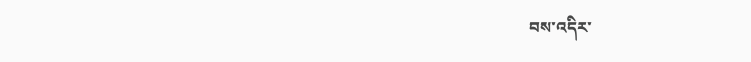བས་འདིར་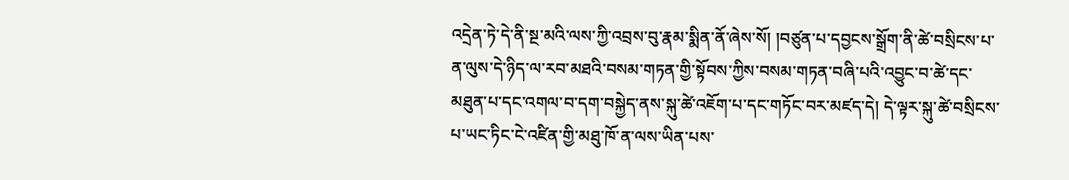འདྲེན་ཏེ་དེ་ནི་སྔ་མའི་ལས་ཀྱི་འབྲས་བུ་རྣམ་སྨིན་ནོ་ཞེས་སོ། །བཙུན་པ་དབྱངས་སྒྲོག་ནི་ཚེ་བསྲིངས་པ་ན་ལུས་དེ་ཉིད་ལ་རབ་མཐའི་བསམ་གཏན་གྱི་སྟོབས་ཀྱིས་བསམ་གཏན་བཞི་པའི་འབྱུང་བ་ཚེ་དང་མཐུན་པ་དང་འགལ་བ་དག་བསྐྱེད་ནས་སྐུ་ཚེ་འཇོག་པ་དང་གཏོང་བར་མཛད་དེ། དེ་ལྟར་སྐུ་ཚེ་བསྲིངས་པ་ཡང་ཏིང་ངེ་འཛིན་གྱི་མཐུ་ཁོ་ན་ལས་ཡིན་པས་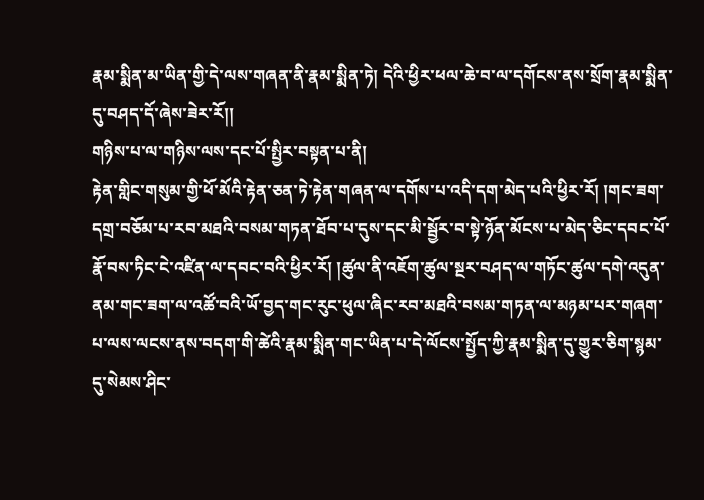རྣམ་སྨིན་མ་ཡིན་གྱི་དེ་ལས་གཞན་ནི་རྣམ་སྨིན་ཏེ། དེའི་ཕྱིར་ཕལ་ཆེ་བ་ལ་དགོངས་ནས་སྲོག་རྣམ་སྨིན་དུ་བཤད་དོ་ཞེས་ཟེར་རོ།།
གཉིས་པ་ལ་གཉིས་ལས་དང་པོ་སྤྱིར་བསྟན་པ་ནི།
རྟེན་གླིང་གསུམ་གྱི་ཕོ་མོའི་རྟེན་ཅན་ཏེ་རྟེན་གཞན་ལ་དགོས་པ་འདི་དག་མེད་པའི་ཕྱིར་རོ། །གང་ཟག་དགྲ་བཅོམ་པ་རབ་མཐའི་བསམ་གཏན་ཐོབ་པ་དུས་དང་མི་སྦྱོར་བ་སྟེ་ཉོན་མོངས་པ་མེད་ཅིང་དབང་པོ་རྣོ་བས་ཏིང་ངེ་འཛིན་ལ་དབང་བའི་ཕྱིར་རོ། །ཚུལ་ནི་འཇོག་ཚུལ་སྔར་བཤད་ལ་གཏོང་ཚུལ་དགེ་འདུན་ནམ་གང་ཟག་ལ་འཚོ་བའི་ཡོ་བྱད་གང་རུང་ཕུལ་ཞིང་རབ་མཐའི་བསམ་གཏན་ལ་མཉམ་པར་གཞག་པ་ལས་ལངས་ནས་བདག་གི་ཚེའི་རྣམ་སྨིན་གང་ཡིན་པ་དེ་ལོངས་སྤྱོད་ཀྱི་རྣམ་སྨིན་དུ་གྱུར་ཅིག་སྙམ་དུ་སེམས་ཤིང་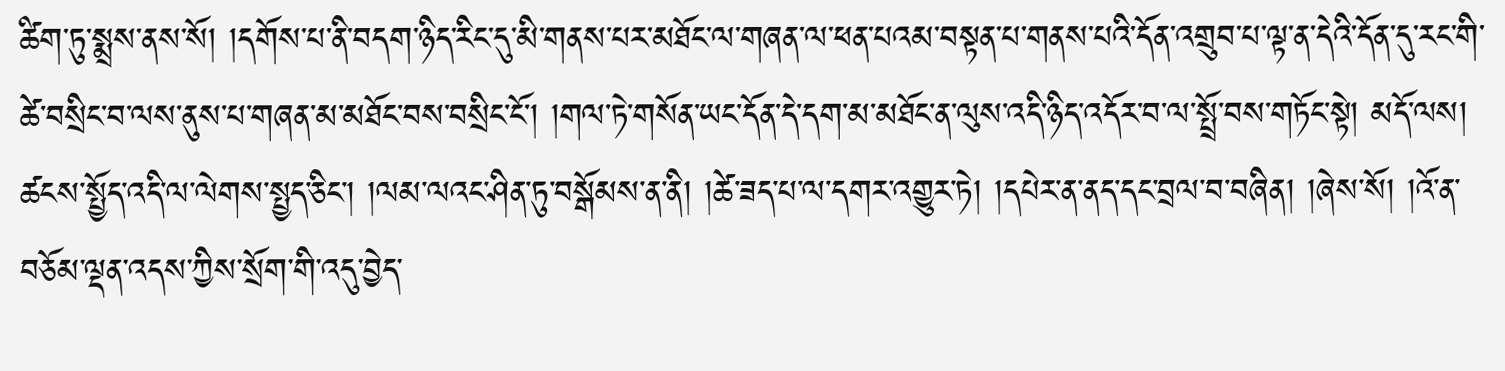ཚིག་ཏུ་སྨྲས་ནས་སོ། །དགོས་པ་ནི་བདག་ཉིད་རིང་དུ་མི་གནས་པར་མཐོང་ལ་གཞན་ལ་ཕན་པའམ་བསྟན་པ་གནས་པའི་དོན་འགྲུབ་པ་ལྟ་ན་དེའི་དོན་དུ་རང་གི་ཚེ་བསྲིང་བ་ལས་ནུས་པ་གཞན་མ་མཐོང་བས་བསྲིང་ངོ་། །གལ་ཏེ་གསོན་ཡང་དོན་དེ་དག་མ་མཐོང་ན་ལུས་འདི་ཉིད་འདོར་བ་ལ་སྤྲོ་བས་གཏོང་སྟེ། མདོ་ལས། ཚངས་སྤྱོད་འདི་ལ་ལེགས་སྤྱད་ཅིང་། །ལམ་ལའང་ཤིན་ཏུ་བསྒོམས་ན་ནི། །ཚེ་ཟད་པ་ལ་དགར་འགྱུར་ཏེ། །དཔེར་ན་ནད་དང་བྲལ་བ་བཞིན། །ཞེས་སོ། །འོ་ན་བཅོམ་ལྡན་འདས་ཀྱིས་སྲོག་གི་འདུ་བྱེད་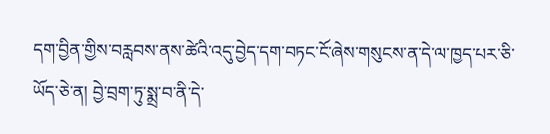དག་བྱིན་གྱིས་བརླབས་ནས་ཚེའི་འདུ་བྱེད་དག་བཏང་ངོ་ཞེས་གསུངས་ན་དེ་ལ་ཁྱད་པར་ཅི་ཡོད་ཅེ་ན། བྱེ་བྲག་ཏུ་སྨྲ་བ་ནི་དེ་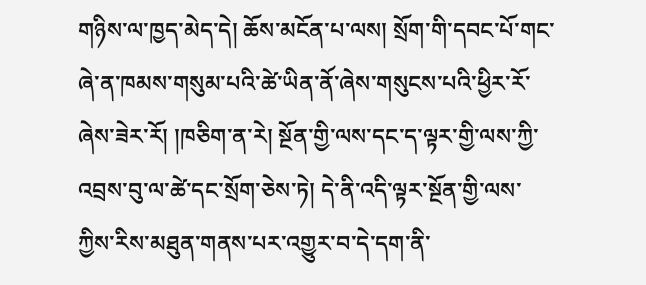གཉིས་ལ་ཁྱད་མེད་དེ། ཆོས་མངོན་པ་ལས། སྲོག་གི་དབང་པོ་གང་ཞེ་ན་ཁམས་གསུམ་པའི་ཚེ་ཡིན་ནོ་ཞེས་གསུངས་པའི་ཕྱིར་རོ་ཞེས་ཟེར་རོ། །ཁཅིག་ན་རེ། སྔོན་གྱི་ལས་དང་ད་ལྟར་གྱི་ལས་ཀྱི་འབྲས་བུ་ལ་ཚེ་དང་སྲོག་ཅེས་ཏེ། དེ་ནི་འདི་ལྟར་སྔོན་གྱི་ལས་ཀྱིས་རིས་མཐུན་གནས་པར་འགྱུར་བ་དེ་དག་ནི་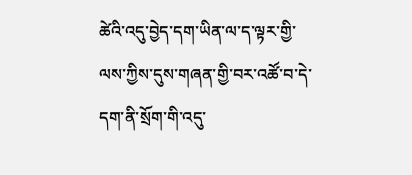ཚེའི་འདུ་བྱེད་དག་ཡིན་ལ་ད་ལྟར་གྱི་ལས་ཀྱིས་དུས་གཞན་གྱི་བར་འཚོ་བ་དེ་དག་ནི་སྲོག་གི་འདུ་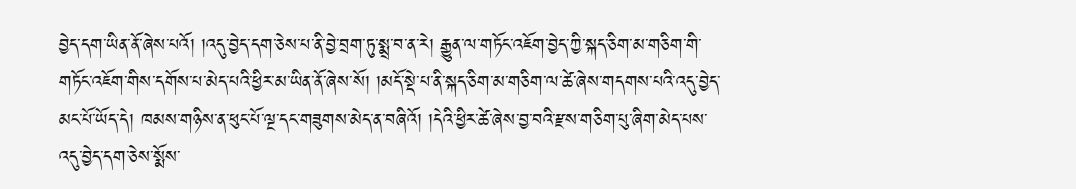བྱེད་དག་ཡིན་ནོ་ཞེས་པའོ། །འདུ་བྱེད་དག་ཅེས་པ་ནི་བྱེ་བྲག་ཏུ་སྨྲ་བ་ན་རེ། རྒྱུན་ལ་གཏོང་འཇོག་བྱེད་ཀྱི་སྐད་ཅིག་མ་གཅིག་གི་གཏོང་འཇོག་གིས་དགོས་པ་མེད་པའི་ཕྱིར་མ་ཡིན་ནོ་ཞེས་སོ། །མདོ་སྡེ་པ་ནི་སྐད་ཅིག་མ་གཅིག་ལ་ཚེ་ཞེས་གདགས་པའི་འདུ་བྱེད་མང་པོ་ཡོད་དེ། ཁམས་གཉིས་ན་ཕུང་པོ་ལྔ་དང་གཟུགས་མེད་ན་བཞིའོ། །དེའི་ཕྱིར་ཚེ་ཞེས་བྱ་བའི་རྫས་གཅིག་པུ་ཞིག་མེད་པས་འདུ་བྱེད་དག་ཅེས་སྨོས་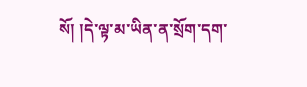སོ། །དེ་ལྟ་མ་ཡིན་ན་སྲོག་དག་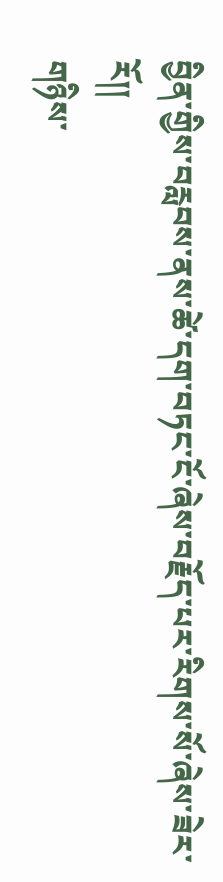བྱིན་གྱིས་བརླབས་ནས་ཚེ་དག་བཏང་ངོ་ཞེས་བརྗོད་པར་རིགས་སོ་ཞེས་ཟེར་རོ།།
གཉིས་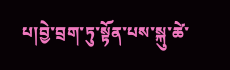པ།བྱེ་བྲག་ཏུ་སྟོན་པས་སྐུ་ཚེ་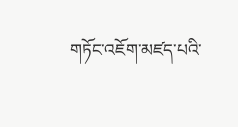གཏོང་འཇོག་མཛད་པའི་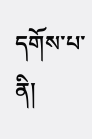དགོས་པ་ནི།